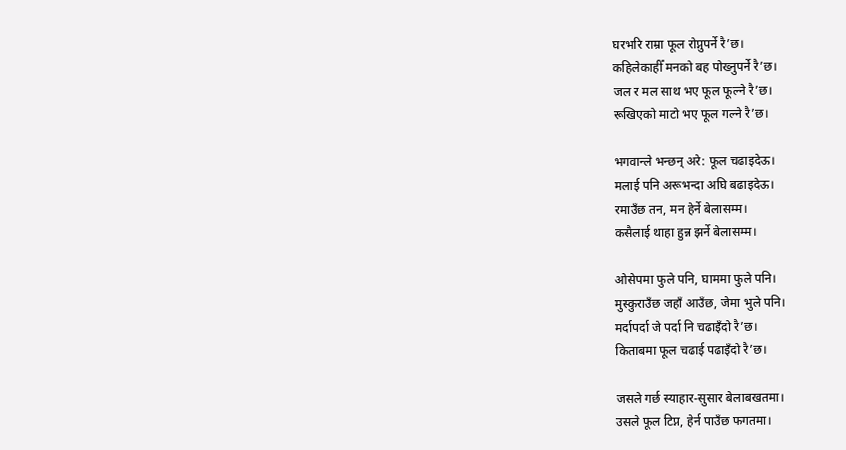घरभरि राम्रा फूल रोप्नुपर्ने रै’छ।
कहिलेकाहीँ मनको बह पोख्नुपर्ने रै’छ।
जल र मल साथ भए फूल फूल्ने रै’छ।
रूखिएको माटो भए फूल गल्ने रै’छ।

भगवान्ले भन्छन् अरे: फूल चढाइदेऊ।
मलाई पनि अरूभन्दा अघि बढाइदेऊ।
रमाउँछ तन, मन हेर्ने बेलासम्म।
कसैलाई थाहा हुन्न झर्ने बेलासम्म।

ओसेपमा फुले पनि, घाममा फुले पनि।
मुस्कुराउँछ जहाँ आउँछ, जेमा भुले पनि।
मर्दापर्दा जे पर्दा नि चढाइँदो रै’छ।
किताबमा फूल चढाई पढाइँदो रै’छ।

जसले गर्छ स्याहार-सुसार बेलाबखतमा।
उसले फूल टिप्न, हेर्न पाउँछ फगतमा।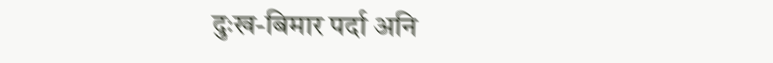दुःख-बिमार पर्दा अनि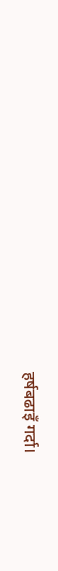हर्षबढाइँ गर्दा।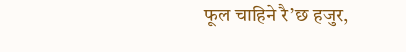फूल चाहिने रै’छ हजुर,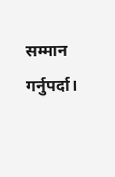सम्मान गर्नुपर्दा।